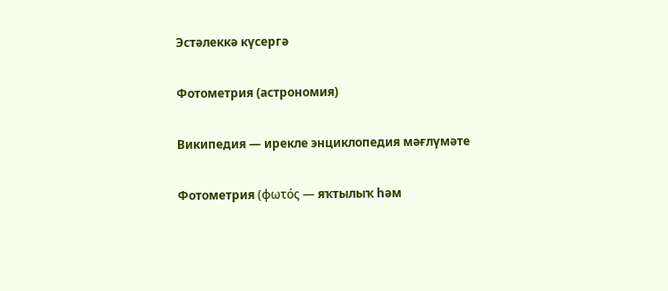Эстәлеккә күсергә

Фотометрия (астрономия)

Википедия — ирекле энциклопедия мәғлүмәте

Фотометрия (φωτός — яҡтылыҡ һәм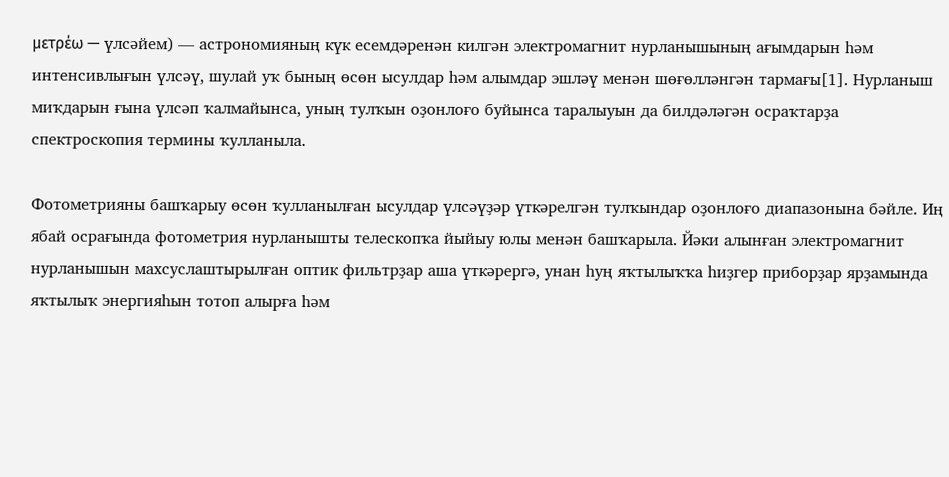μετρέω — үлсәйем) — астрономияның күк есемдәренән килгән электромагнит нурланышының ағымдарын һәм интенсивлығын үлсәү, шулай уҡ бының өсөн ысулдар һәм алымдар эшләү менән шөғөлләнгән тармағы[1]. Нурланыш миҡдарын ғына үлсәп ҡалмайынса, уның тулҡын оҙонлоғо буйынса таралыуын да билдәләгән осраҡтарҙа спектроскопия термины ҡулланыла.

Фотометрияны башҡарыу өсөн ҡулланылған ысулдар үлсәүҙәр үткәрелгән тулҡындар оҙонлоғо диапазонына бәйле. Иң ябай осрағында фотометрия нурланышты телескопҡа йыйыу юлы менән башҡарыла. Йәки алынған электромагнит нурланышын махсуслаштырылған оптик фильтрҙар аша үткәрергә, унан һуң яҡтылыҡҡа һиҙгер приборҙар ярҙамында яҡтылыҡ энергияһын тотоп алырға һәм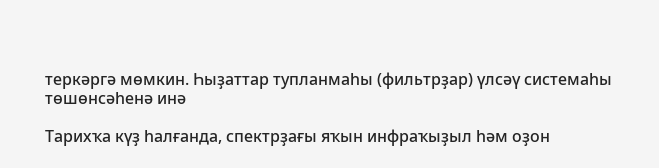теркәргә мөмкин. Һыҙаттар тупланмаһы (фильтрҙар) үлсәү системаһы төшөнсәһенә инә

Тарихҡа күҙ һалғанда, спектрҙағы яҡын инфраҡыҙыл һәм оҙон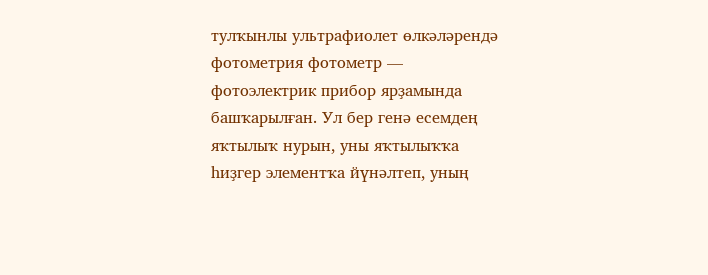тулҡынлы ультрафиолет өлкәләрендә фотометрия фотометр — фотоэлектрик прибор ярҙамында башҡарылған. Ул бер генә есемдең яҡтылыҡ нурын, уны яҡтылыҡҡа һиҙгер элементҡа йүнәлтеп, уның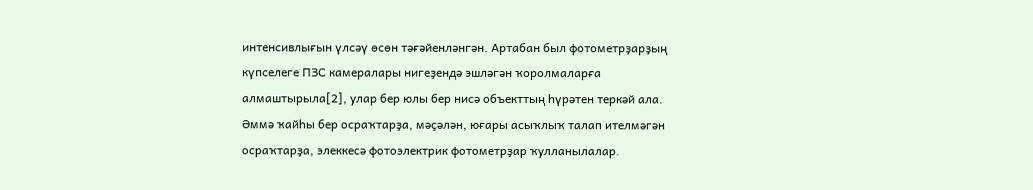интенсивлығын үлсәү өсөн тәғәйенләнгән. Артабан был фотометрҙарҙың күпселеге ПЗС камералары нигеҙендә эшләгән ҡоролмаларға алмаштырыла[2], улар бер юлы бер нисә объекттың һүрәтен теркәй ала. Әммә ҡайһы бер осраҡтарҙа, мәҫәлән, юғары асыҡлыҡ талап ителмәгән осраҡтарҙа, элеккесә фотоэлектрик фотометрҙар ҡулланылалар.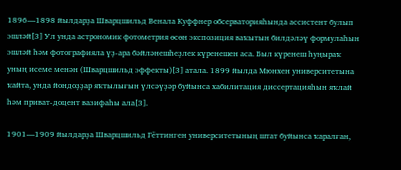1896—1898 йылдарҙа Шварцшильд Венала Куффнер обсерваторияһында ассистент булып эшләй[3] Ул унда астрономик фотометрия өсөн экспозиция ваҡытын билдәләү формулаһын эшләй һәм фотографияла үҙ-ара бәйләнешһеҙлек күренешен аса. Был күренеш һуңыраҡ уның исеме менән (Шварцшильд эффекты)[3] атала. 1899 йылда Мюнхен университетына ҡайта, унда йондоҙҙар яҡтылығын үлсәүҙәр буйынса хабилитация диссертацияһын яҡлай һәм приват-доцент вазифаһы ала[3].

1901—1909 йылдарҙа Шварцшильд Гёттинген университетының штат буйынса ҡаралған,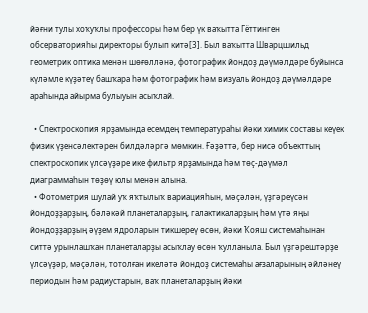йәғни тулы хоҡуҡлы профессоры һәм бер үк ваҡытта Гёттинген обсерваторияһы директоры булып китә[3]. Был ваҡытта Шварцшильд геометрик оптика менән шөғөлләнә, фотографик йондоҙ дәүмәлдәре буйынса күләмле күҙәтеү башҡара һәм фотографик һәм визуаль йондоҙ дәүмәлдәре араһында айырма булыуын асыҡлай.

  • Спектроскопия ярҙамында есемдең температураһы йәки химик составы кеүек физик үҙенсәлектәрен билдәләргә мөмкин. Ғәҙәттә, бер нисә объекттың спектроскопик үлсәүҙәре ике фильтр ярҙамында һәм төҫ-дәүмәл диаграммаһын төҙөү юлы менән алына.
  • Фотометрия шулай уҡ яҡтылыҡ вариацияһын, мәҫәлән, үҙгәреүсән йондоҙҙарҙың, бәләкәй планеталарҙың, галактикаларҙың һәм үтә яңы йондоҙҙарҙың әүҙем ядроларын тикшереү өсөн, йәки Ҡояш системаһынан ситтә урынлашҡан планеталарҙы асыҡлау өсөн ҡулланыла. Был үҙгәрештәрҙе үлсәүҙәр, мәҫәлән, тотолған икеләтә йондоҙ системаһы ағзаларының әйләнеү периодын һәм радиустарын, ваҡ планеталарҙың йәки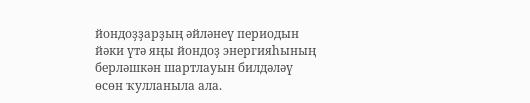йондоҙҙарҙың әйләнеү периодын йәки үтә яңы йондоҙ энергияһының берләшкән шартлауын билдәләү өсөн ҡулланыла ала.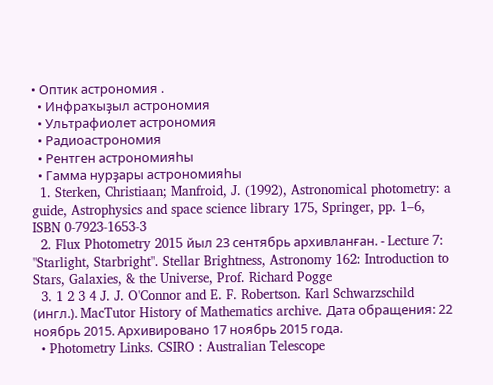• Оптик астрономия .
  • Инфраҡыҙыл астрономия
  • Ультрафиолет астрономия
  • Радиоастрономия
  • Рентген астрономияһы
  • Гамма нурҙары астрономияһы
  1. Sterken, Christiaan; Manfroid, J. (1992), Astronomical photometry: a guide, Astrophysics and space science library 175, Springer, pp. 1–6, ISBN 0-7923-1653-3
  2. Flux Photometry 2015 йыл 23 сентябрь архивланған. - Lecture 7: "Starlight, Starbright". Stellar Brightness, Astronomy 162: Introduction to Stars, Galaxies, & the Universe, Prof. Richard Pogge
  3. 1 2 3 4 J. J. O'Connor and E. F. Robertson. Karl Schwarzschild (ингл.). MacTutor History of Mathematics archive. Дата обращения: 22 ноябрь 2015. Архивировано 17 ноябрь 2015 года.
  • Photometry Links. CSIRO : Australian Telescope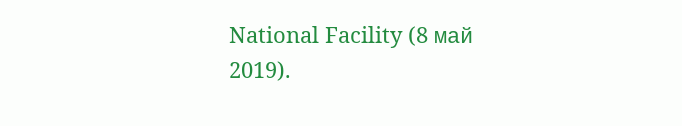National Facility (8 май 2019).